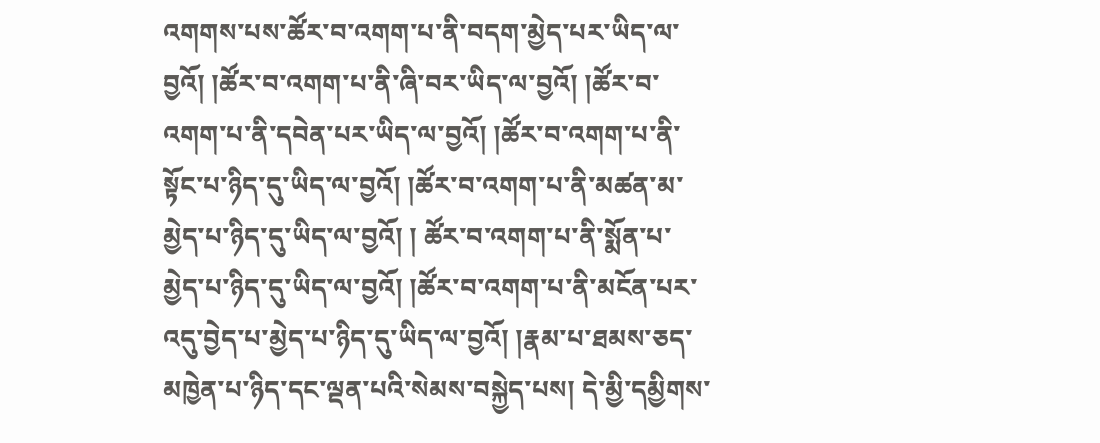འགགས་པས་ཚོར་བ་འགག་པ་ནི་བདག་མྱེད་པར་ཡིད་ལ་བྱའོ། །ཚོར་བ་འགག་པ་ནི་ཞི་བར་ཡིད་ལ་བྱའོ། །ཚོར་བ་འགག་པ་ནི་དབེན་པར་ཡིད་ལ་བྱའོ། །ཚོར་བ་འགག་པ་ནི་སྟོང་པ་ཉིད་དུ་ཡིད་ལ་བྱའོ། །ཚོར་བ་འགག་པ་ནི་མཚན་མ་མྱེད་པ་ཉིད་དུ་ཡིད་ལ་བྱའོ། ། ཚོར་བ་འགག་པ་ནི་སྨོན་པ་མྱེད་པ་ཉིད་དུ་ཡིད་ལ་བྱའོ། །ཚོར་བ་འགག་པ་ནི་མངོན་པར་འདུ་བྱེད་པ་མྱེད་པ་ཉིད་དུ་ཡིད་ལ་བྱའོ། །རྣམ་པ་ཐམས་ཅད་མཁྱེན་པ་ཉིད་དང་ལྡན་པའི་སེམས་བསྐྱེད་པས། དེ་མྱི་དམྱིགས་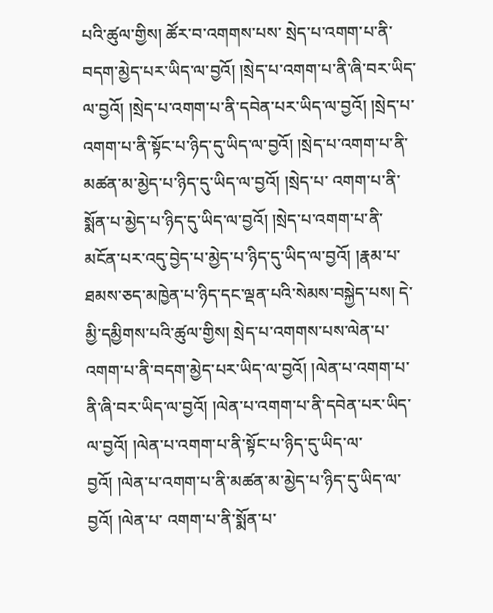པའི་ཚུལ་གྱིས། ཚོར་བ་འགགས་པས་ སྲེད་པ་འགག་པ་ནི་བདག་མྱེད་པར་ཡིད་ལ་བྱའོ། །སྲེད་པ་འགག་པ་ནི་ཞི་བར་ཡིད་ལ་བྱའོ། །སྲེད་པ་འགག་པ་ནི་དབེན་པར་ཡིད་ལ་བྱའོ། །སྲེད་པ་འགག་པ་ནི་སྟོང་པ་ཉིད་དུ་ཡིད་ལ་བྱའོ། །སྲེད་པ་འགག་པ་ནི་མཚན་མ་མྱེད་པ་ཉིད་དུ་ཡིད་ལ་བྱའོ། །སྲེད་པ་ འགག་པ་ནི་སྨོན་པ་མྱེད་པ་ཉིད་དུ་ཡིད་ལ་བྱའོ། །སྲེད་པ་འགག་པ་ནི་མངོན་པར་འདུ་བྱེད་པ་མྱེད་པ་ཉིད་དུ་ཡིད་ལ་བྱའོ། །རྣམ་པ་ཐམས་ཅད་མཁྱེན་པ་ཉིད་དང་ལྡན་པའི་སེམས་བསྐྱེད་པས། དེ་མྱི་དམྱིགས་པའི་ཚུལ་གྱིས། སྲེད་པ་འགགས་པས་ལེན་པ་ འགག་པ་ནི་བདག་མྱེད་པར་ཡིད་ལ་བྱའོ། །ལེན་པ་འགག་པ་ནི་ཞི་བར་ཡིད་ལ་བྱའོ། །ལེན་པ་འགག་པ་ནི་དབེན་པར་ཡིད་ལ་བྱའོ། །ལེན་པ་འགག་པ་ནི་སྟོང་པ་ཉིད་དུ་ཡིད་ལ་བྱའོ། །ལེན་པ་འགག་པ་ནི་མཚན་མ་མྱེད་པ་ཉིད་དུ་ཡིད་ལ་བྱའོ། །ལེན་པ་ འགག་པ་ནི་སྨོན་པ་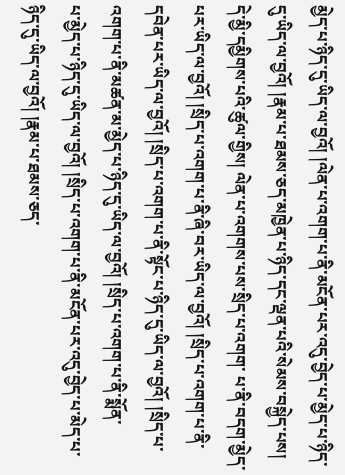མྱེད་པ་ཉིད་དུ་ཡིད་ལ་བྱའོ། །ལེན་པ་འགག་པ་ནི་མངོན་པར་འདུ་བྱེད་པ་མྱེད་པ་ཉིད་དུ་ཡིད་ལ་བྱའོ། །རྣམ་པ་ཐམས་ཅད་མཁྱེན་པ་ཉིད་དང་ལྡན་པའི་སེམས་བསྐྱེད་པས། དེ་མྱི་དམྱིགས་པའི་ཚུལ་གྱིས། ལེན་པ་འགགས་པས་སྲིད་པ་འགག་ པ་ནི་བདག་མྱེད་པར་ཡིད་ལ་བྱའོ། །སྲིད་པ་འགག་པ་ནི་ཞི་བར་ཡིད་ལ་བྱའོ། །སྲིད་པ་འགག་པ་ནི་དབེན་པར་ཡིད་ལ་བྱའོ། །སྲིད་པ་འགག་པ་ནི་སྟོང་པ་ཉིད་དུ་ཡིད་ལ་བྱའོ། །སྲིད་པ་འགག་པ་ནི་མཚན་མ་མྱེད་པ་ཉིད་དུ་ཡིད་ལ་བྱའོ། །སྲིད་པ་འགག་པ་ནི་སྨོན་
པ་མྱེད་པ་ཉིད་དུ་ཡིད་ལ་བྱའོ། །སྲིད་པ་འགག་པ་ནི་མངོན་པར་འདུ་བྱེད་པ་མེད་པ་ཉིད་དུ་ཡིད་ལ་བྱའོ། །རྣམ་པ་ཐམས་ཅད་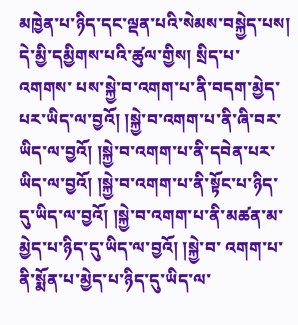མཁྱེན་པ་ཉིད་དང་ལྡན་པའི་སེམས་བསྐྱེད་པས། དེ་མྱི་དམྱིགས་པའི་ཚུལ་གྱིས། སྲིད་པ་འགགས་ པས་སྐྱེ་བ་འགག་པ་ནི་བདག་མྱེད་པར་ཡིད་ལ་བྱའོ། །སྐྱེ་བ་འགག་པ་ནི་ཞི་བར་ཡིད་ལ་བྱའོ། །སྐྱེ་བ་འགག་པ་ནི་དབེན་པར་ཡིད་ལ་བྱའོ། །སྐྱེ་བ་འགག་པ་ནི་སྟོང་པ་ཉིད་དུ་ཡིད་ལ་བྱའོ། །སྐྱེ་བ་འགག་པ་ནི་མཚན་མ་མྱེད་པ་ཉིད་དུ་ཡིད་ལ་བྱའོ། །སྐྱེ་བ་ འགག་པ་ནི་སྨོན་པ་མྱེད་པ་ཉིད་དུ་ཡིད་ལ་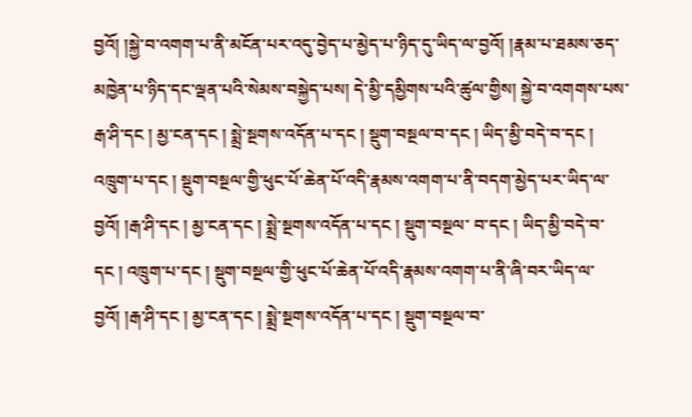བྱའོ། །སྐྱེ་བ་འགག་པ་ནི་མངོན་པར་འདུ་བྱེད་པ་མྱེད་པ་ཉིད་དུ་ཡིད་ལ་བྱའོ། །རྣམ་པ་ཐམས་ཅད་མཁྱེན་པ་ཉིད་དང་ལྡན་པའི་སེམས་བསྐྱེད་པས། དེ་མྱི་དམྱིགས་པའི་ཚུལ་གྱིས། སྐྱེ་བ་འགགས་པས་རྒ་ཤི་དང ། མྱ་ངན་དང ། སྨྲེ་སྔགས་འདོན་པ་དང ། སྡུག་བསྔལ་བ་དང ། ཡིད་མྱི་བདེ་བ་དང ། འཁྲུག་པ་དང ། སྡུག་བསྔལ་གྱི་ཕུང་པོ་ཆེན་པོ་འདི་རྣམས་འགག་པ་ནི་བདག་མྱེད་པར་ཡིད་ལ་བྱའོ། །རྒ་ཤི་དང ། མྱ་ངན་དང ། སྨྲེ་སྔགས་འདོན་པ་དང ། སྡུག་བསྔལ་ བ་དང ། ཡིད་མྱི་བདེ་བ་དང ། འཁྲུག་པ་དང ། སྡུག་བསྔལ་གྱི་ཕུང་པོ་ཆེན་པོ་འདི་རྣམས་འགག་པ་ནི་ཞི་བར་ཡིད་ལ་བྱའོ། །རྒ་ཤི་དང ། མྱ་ངན་དང ། སྨྲེ་སྔགས་འདོན་པ་དང ། སྡུག་བསྔལ་བ་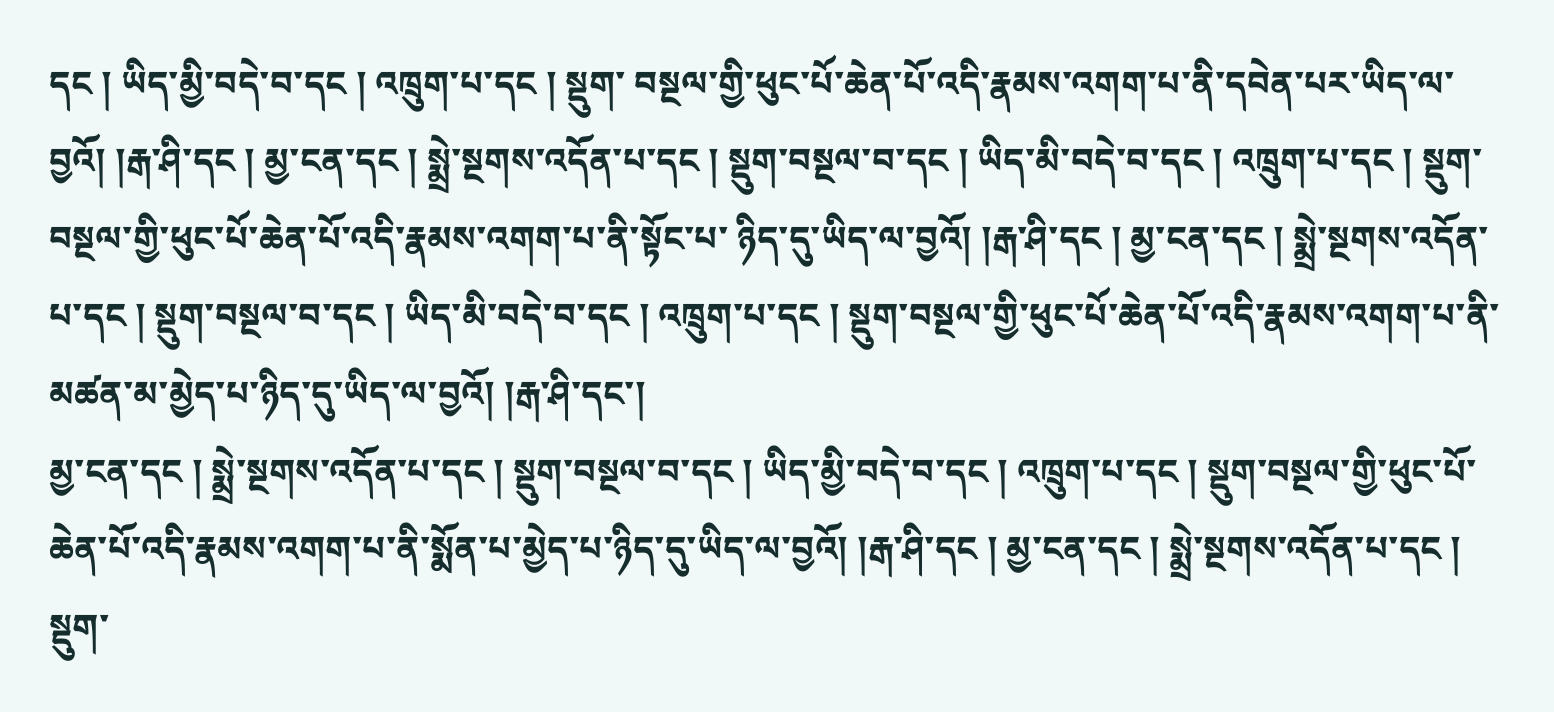དང ། ཡིད་མྱི་བདེ་བ་དང ། འཁྲུག་པ་དང ། སྡུག་ བསྔལ་གྱི་ཕུང་པོ་ཆེན་པོ་འདི་རྣམས་འགག་པ་ནི་དབེན་པར་ཡིད་ལ་བྱའོ། །རྒ་ཤི་དང ། མྱ་ངན་དང ། སྨྲེ་སྔགས་འདོན་པ་དང ། སྡུག་བསྔལ་བ་དང ། ཡིད་མི་བདེ་བ་དང ། འཁྲུག་པ་དང ། སྡུག་བསྔལ་གྱི་ཕུང་པོ་ཆེན་པོ་འདི་རྣམས་འགག་པ་ནི་སྟོང་པ་ ཉིད་དུ་ཡིད་ལ་བྱའོ། །རྒ་ཤི་དང ། མྱ་ངན་དང ། སྨྲེ་སྔགས་འདོན་པ་དང ། སྡུག་བསྔལ་བ་དང ། ཡིད་མི་བདེ་བ་དང ། འཁྲུག་པ་དང ། སྡུག་བསྔལ་གྱི་ཕུང་པོ་ཆེན་པོ་འདི་རྣམས་འགག་པ་ནི་མཚན་མ་མྱེད་པ་ཉིད་དུ་ཡིད་ལ་བྱའོ། །རྒ་ཤི་དང་།
མྱ་ངན་དང ། སྨྲེ་སྔགས་འདོན་པ་དང ། སྡུག་བསྔལ་བ་དང ། ཡིད་མྱི་བདེ་བ་དང ། འཁྲུག་པ་དང ། སྡུག་བསྔལ་གྱི་ཕུང་པོ་ཆེན་པོ་འདི་རྣམས་འགག་པ་ནི་སྨོན་པ་མྱེད་པ་ཉིད་དུ་ཡིད་ལ་བྱའོ། །རྒ་ཤི་དང ། མྱ་ངན་དང ། སྨྲེ་སྔགས་འདོན་པ་དང ། སྡུག་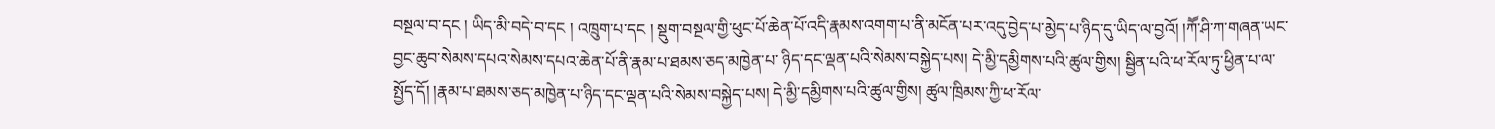བསྔལ་བ་དང ། ཡིད་མི་བདེ་བ་དང ། འཁྲུག་པ་དང ། སྡུག་བསྔལ་གྱི་ཕུང་པོ་ཆེན་པོ་འདི་རྣམས་འགག་པ་ནི་མངོན་པར་འདུ་བྱེད་པ་མྱེད་པ་ཉིད་དུ་ཡིད་ལ་བྱའོ། །ཀཽ་ཤི་ཀ་གཞན་ཡང་བྱང་ཆུབ་སེམས་དཔའ་སེམས་དཔའ་ཆེན་པོ་ནི་རྣམ་པ་ཐམས་ཅད་མཁྱེན་པ་ ཉིད་དང་ལྡན་པའི་སེམས་བསྐྱེད་པས། དེ་མྱི་དམྱིགས་པའི་ཚུལ་གྱིས། སྦྱིན་པའི་ཕ་རོལ་ཏུ་ཕྱིན་པ་ལ་སྤྱོད་དོ། །རྣམ་པ་ཐམས་ཅད་མཁྱེན་པ་ཉིད་དང་ལྡན་པའི་སེམས་བསྐྱེད་པས། དེ་མྱི་དམྱིགས་པའི་ཚུལ་གྱིས། ཚུལ་ཁྲིམས་ཀྱི་ཕ་རོལ་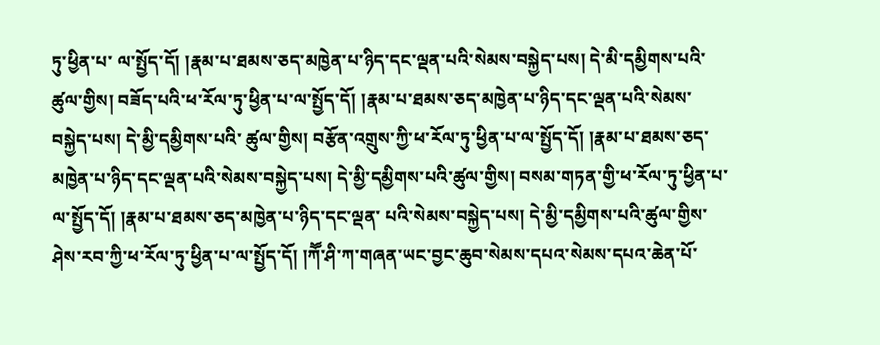ཏུ་ཕྱིན་པ་ ལ་སྤྱོད་དོ། །རྣམ་པ་ཐམས་ཅད་མཁྱེན་པ་ཉིད་དང་ལྡན་པའི་སེམས་བསྐྱེད་པས། དེ་མི་དམྱིགས་པའི་ཚུལ་གྱིས། བཟོད་པའི་ཕ་རོལ་ཏུ་ཕྱིན་པ་ལ་སྤྱོད་དོ། །རྣམ་པ་ཐམས་ཅད་མཁྱེན་པ་ཉིད་དང་ལྡན་པའི་སེམས་བསྐྱེད་པས། དེ་མྱི་དམྱིགས་པའི་ ཚུལ་གྱིས། བརྩོན་འགྲུས་ཀྱི་ཕ་རོལ་ཏུ་ཕྱིན་པ་ལ་སྤྱོད་དོ། །རྣམ་པ་ཐམས་ཅད་མཁྱེན་པ་ཉིད་དང་ལྡན་པའི་སེམས་བསྐྱེད་པས། དེ་མྱི་དམྱིགས་པའི་ཚུལ་གྱིས། བསམ་གཏན་གྱི་ཕ་རོལ་ཏུ་ཕྱིན་པ་ལ་སྤྱོད་དོ། །རྣམ་པ་ཐམས་ཅད་མཁྱེན་པ་ཉིད་དང་ལྡན་ པའི་སེམས་བསྐྱེད་པས། དེ་མྱི་དམྱིགས་པའི་ཚུལ་གྱིས་ཤེས་རབ་ཀྱི་ཕ་རོལ་ཏུ་ཕྱིན་པ་ལ་སྤྱོད་དོ། །ཀཽ་ཤི་ཀ་གཞན་ཡང་བྱང་ཆུབ་སེམས་དཔའ་སེམས་དཔའ་ཆེན་པོ་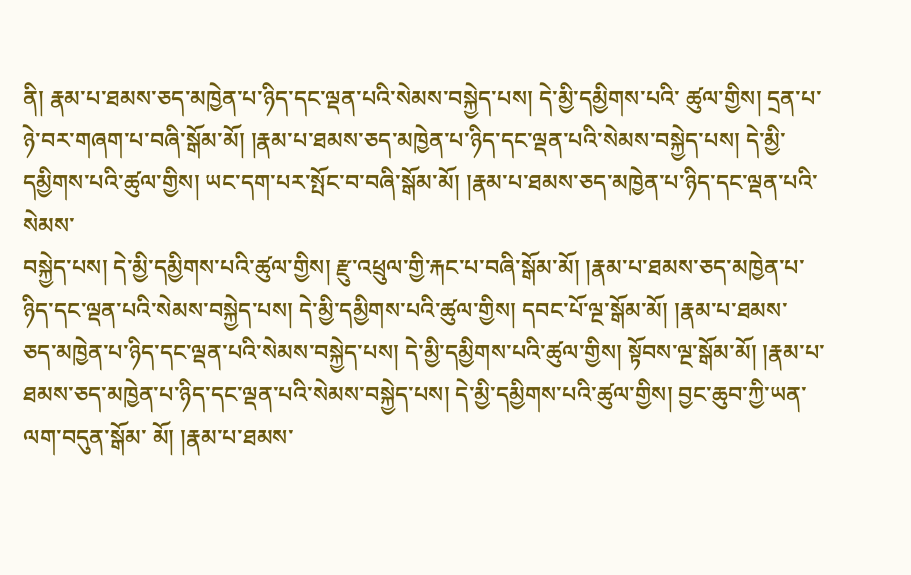ནི། རྣམ་པ་ཐམས་ཅད་མཁྱེན་པ་ཉིད་དང་ལྡན་པའི་སེམས་བསྐྱེད་པས། དེ་མྱི་དམྱིགས་པའི་ ཚུལ་གྱིས། དྲན་པ་ཉེ་བར་གཞག་པ་བཞི་སྒོམ་མོ། །རྣམ་པ་ཐམས་ཅད་མཁྱེན་པ་ཉིད་དང་ལྡན་པའི་སེམས་བསྐྱེད་པས། དེ་མྱི་དམྱིགས་པའི་ཚུལ་གྱིས། ཡང་དག་པར་སྤོང་བ་བཞི་སྒོམ་མོ། །རྣམ་པ་ཐམས་ཅད་མཁྱེན་པ་ཉིད་དང་ལྡན་པའི་སེམས་
བསྐྱེད་པས། དེ་མྱི་དམྱིགས་པའི་ཚུལ་གྱིས། རྫུ་འཕྲུལ་གྱི་རྐང་པ་བཞི་སྒོམ་མོ། །རྣམ་པ་ཐམས་ཅད་མཁྱེན་པ་ཉིད་དང་ལྡན་པའི་སེམས་བསྐྱེད་པས། དེ་མྱི་དམྱིགས་པའི་ཚུལ་གྱིས། དབང་པོ་ལྔ་སྒོམ་མོ། །རྣམ་པ་ཐམས་ ཅད་མཁྱེན་པ་ཉིད་དང་ལྡན་པའི་སེམས་བསྐྱེད་པས། དེ་མྱི་དམྱིགས་པའི་ཚུལ་གྱིས། སྟོབས་ལྔ་སྒོམ་མོ། །རྣམ་པ་ཐམས་ཅད་མཁྱེན་པ་ཉིད་དང་ལྡན་པའི་སེམས་བསྐྱེད་པས། དེ་མྱི་དམྱིགས་པའི་ཚུལ་གྱིས། བྱང་ཆུབ་ཀྱི་ཡན་ལག་བདུན་སྒོམ་ མོ། །རྣམ་པ་ཐམས་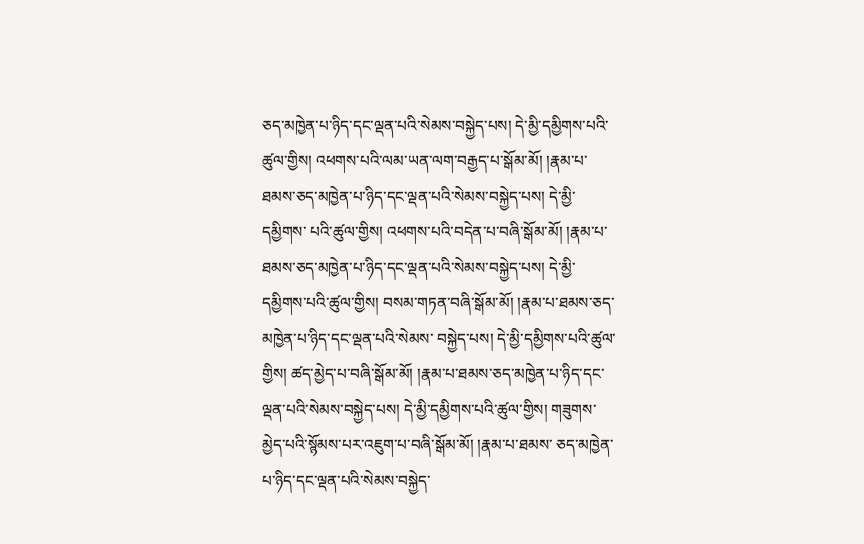ཅད་མཁྱེན་པ་ཉིད་དང་ལྡན་པའི་སེམས་བསྐྱེད་པས། དེ་མྱི་དམྱིགས་པའི་ཚུལ་གྱིས། འཕགས་པའི་ལམ་ཡན་ལག་བརྒྱད་པ་སྒོམ་མོ། །རྣམ་པ་ཐམས་ཅད་མཁྱེན་པ་ཉིད་དང་ལྡན་པའི་སེམས་བསྐྱེད་པས། དེ་མྱི་དམྱིགས་ པའི་ཚུལ་གྱིས། འཕགས་པའི་བདེན་པ་བཞི་སྒོམ་མོ། །རྣམ་པ་ཐམས་ཅད་མཁྱེན་པ་ཉིད་དང་ལྡན་པའི་སེམས་བསྐྱེད་པས། དེ་མྱི་དམྱིགས་པའི་ཚུལ་གྱིས། བསམ་གཏན་བཞི་སྒོམ་མོ། །རྣམ་པ་ཐམས་ཅད་མཁྱེན་པ་ཉིད་དང་ལྡན་པའི་སེམས་ བསྐྱེད་པས། དེ་མྱི་དམྱིགས་པའི་ཚུལ་གྱིས། ཚད་མྱེད་པ་བཞི་སྒོམ་མོ། །རྣམ་པ་ཐམས་ཅད་མཁྱེན་པ་ཉིད་དང་ལྡན་པའི་སེམས་བསྐྱེད་པས། དེ་མྱི་དམྱིགས་པའི་ཚུལ་གྱིས། གཟུགས་མྱེད་པའི་སྙོམས་པར་འཇུག་པ་བཞི་སྒོམ་མོ། །རྣམ་པ་ཐམས་ ཅད་མཁྱེན་པ་ཉིད་དང་ལྡན་པའི་སེམས་བསྐྱེད་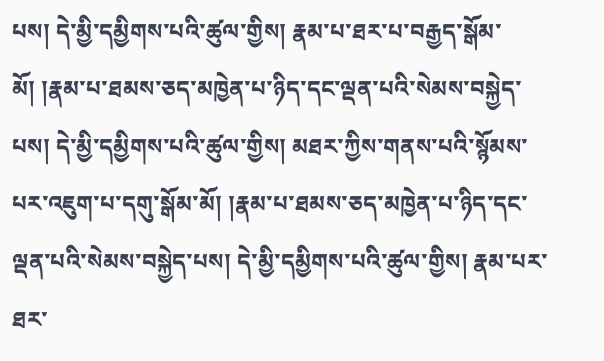པས། དེ་མྱི་དམྱིགས་པའི་ཚུལ་གྱིས། རྣམ་པ་ཐར་པ་བརྒྱད་སྒོམ་མོ། །རྣམ་པ་ཐམས་ཅད་མཁྱེན་པ་ཉིད་དང་ལྡན་པའི་སེམས་བསྐྱེད་པས། དེ་མྱི་དམྱིགས་པའི་ཚུལ་གྱིས། མཐར་ཀྱིས་གནས་པའི་སྙོམས་ པར་འཇུག་པ་དགུ་སྒོམ་མོ། །རྣམ་པ་ཐམས་ཅད་མཁྱེན་པ་ཉིད་དང་ལྡན་པའི་སེམས་བསྐྱེད་པས། དེ་མྱི་དམྱིགས་པའི་ཚུལ་གྱིས། རྣམ་པར་ཐར་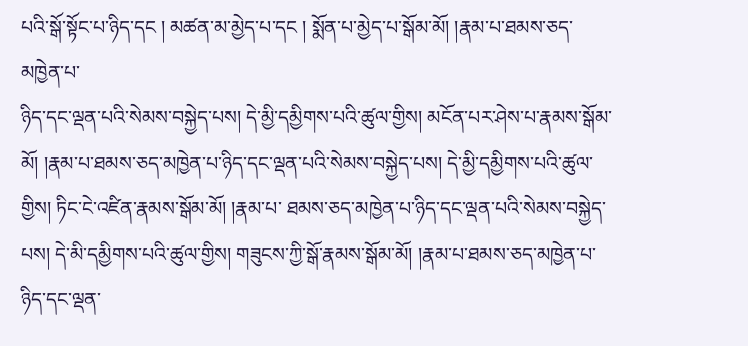པའི་སྒོ་སྟོང་པ་ཉིད་དང ། མཚན་མ་མྱེད་པ་དང ། སྨོན་པ་མྱེད་པ་སྒོམ་མོ། །རྣམ་པ་ཐམས་ཅད་མཁྱེན་པ་
ཉིད་དང་ལྡན་པའི་སེམས་བསྐྱེད་པས། དེ་མྱི་དམྱིགས་པའི་ཚུལ་གྱིས། མངོན་པར་ཤེས་པ་རྣམས་སྒོམ་མོ། །རྣམ་པ་ཐམས་ཅད་མཁྱེན་པ་ཉིད་དང་ལྡན་པའི་སེམས་བསྐྱེད་པས། དེ་མྱི་དམྱིགས་པའི་ཚུལ་གྱིས། ཏིང་ངེ་འཛིན་རྣམས་སྒོམ་མོ། །རྣམ་པ་ ཐམས་ཅད་མཁྱེན་པ་ཉིད་དང་ལྡན་པའི་སེམས་བསྐྱེད་པས། དེ་མི་དམྱིགས་པའི་ཚུལ་གྱིས། གཟུངས་ཀྱི་སྒོ་རྣམས་སྒོམ་མོ། །རྣམ་པ་ཐམས་ཅད་མཁྱེན་པ་ཉིད་དང་ལྡན་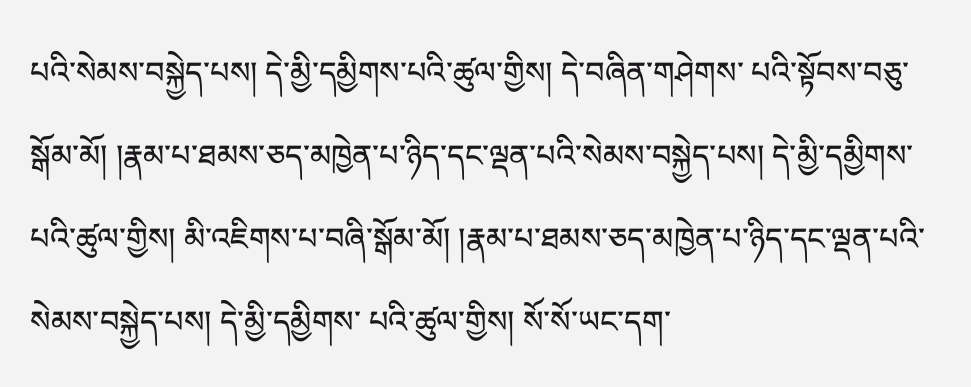པའི་སེམས་བསྐྱེད་པས། དེ་མྱི་དམྱིགས་པའི་ཚུལ་གྱིས། དེ་བཞིན་གཤེགས་ པའི་སྟོབས་བཅུ་སྒོམ་མོ། །རྣམ་པ་ཐམས་ཅད་མཁྱེན་པ་ཉིད་དང་ལྡན་པའི་སེམས་བསྐྱེད་པས། དེ་མྱི་དམྱིགས་པའི་ཚུལ་གྱིས། མི་འཇིགས་པ་བཞི་སྒོམ་མོ། །རྣམ་པ་ཐམས་ཅད་མཁྱེན་པ་ཉིད་དང་ལྡན་པའི་སེམས་བསྐྱེད་པས། དེ་མྱི་དམྱིགས་ པའི་ཚུལ་གྱིས། སོ་སོ་ཡང་དག་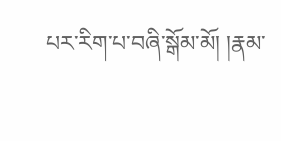པར་རིག་པ་བཞི་སྒོམ་མོ། །རྣམ་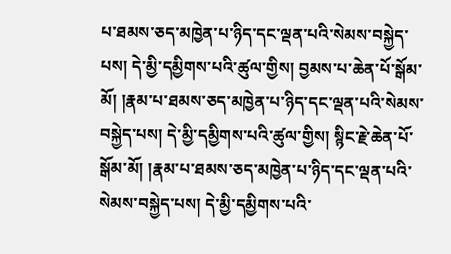པ་ཐམས་ཅད་མཁྱེན་པ་ཉིད་དང་ལྡན་པའི་སེམས་བསྐྱེད་པས། དེ་མྱི་དམྱིགས་པའི་ཚུལ་གྱིས། བྱམས་པ་ཆེན་པོ་སྒོམ་མོ། །རྣམ་པ་ཐམས་ཅད་མཁྱེན་པ་ཉིད་དང་ལྡན་པའི་སེམས་ བསྐྱེད་པས། དེ་མྱི་དམྱིགས་པའི་ཚུལ་གྱིས། སྙིང་རྗེ་ཆེན་པོ་སྒོམ་མོ། །རྣམ་པ་ཐམས་ཅད་མཁྱེན་པ་ཉིད་དང་ལྡན་པའི་སེམས་བསྐྱེད་པས། དེ་མྱི་དམྱིགས་པའི་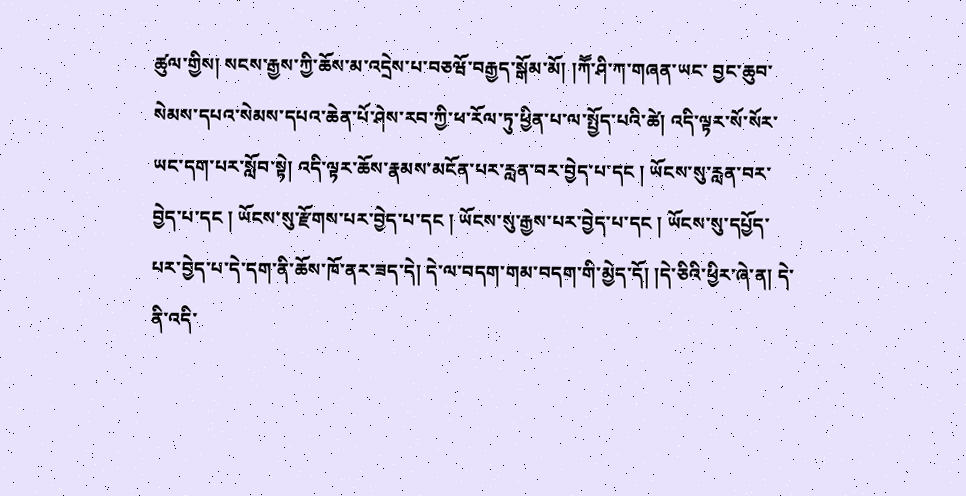ཚུལ་གྱིས། སངས་རྒྱས་ཀྱི་ཆོས་མ་འདྲེས་པ་བཅཝོ་བརྒྱད་སྒོམ་མོ། །ཀཽ་ཤི་ཀ་གཞན་ཡང་ བྱང་ཆུབ་སེམས་དཔའ་སེམས་དཔའ་ཆེན་པོ་ཤེས་རབ་ཀྱི་ཕ་རོལ་ཏུ་ཕྱིན་པ་ལ་སྤྱོད་པའི་ཚེ། འདི་ལྟར་སོ་སོར་ཡང་དག་པར་སློབ་སྟེ། འདི་ལྟར་ཆོས་རྣམས་མངོན་པར་རླན་བར་བྱེད་པ་དང ། ཡོངས་སུ་རླན་བར་བྱེད་པ་དང ། ཡོངས་སུ་རྫོགས་པར་བྱེད་པ་དང ། ཡོངས་སུ་རྒྱས་པར་བྱེད་པ་དང ། ཡོངས་སུ་དཔྱོད་པར་བྱེད་པ་དེ་དག་ནི་ཆོས་ཁོ་ནར་ཟད་དེ། དེ་ལ་བདག་གམ་བདག་གི་མྱེད་དོ། །དེ་ཅིའི་ཕྱིར་ཞེ་ན། དེ་ནི་འདི་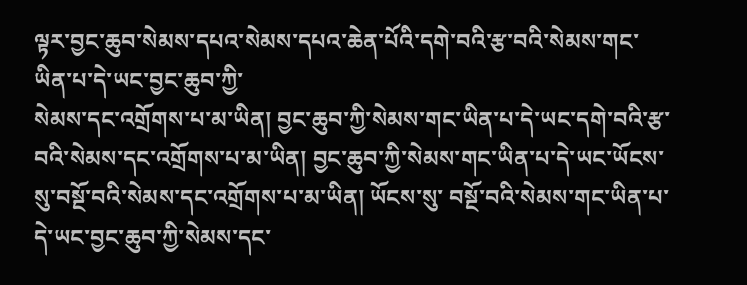ལྟར་བྱང་ཆུབ་སེམས་དཔའ་སེམས་དཔའ་ཆེན་པོའི་དགེ་བའི་རྩ་བའི་སེམས་གང་ཡིན་པ་དེ་ཡང་བྱང་ཆུབ་ཀྱི་
སེམས་དང་འགྲོགས་པ་མ་ཡིན། བྱང་ཆུབ་ཀྱི་སེམས་གང་ཡིན་པ་དེ་ཡང་དགེ་བའི་རྩ་བའི་སེམས་དང་འགྲོགས་པ་མ་ཡིན། བྱང་ཆུབ་ཀྱི་སེམས་གང་ཡིན་པ་དེ་ཡང་ཡོངས་སུ་བསྔོ་བའི་སེམས་དང་འགྲོགས་པ་མ་ཡིན། ཡོངས་སུ་ བསྔོ་བའི་སེམས་གང་ཡིན་པ་དེ་ཡང་བྱང་ཆུབ་ཀྱི་སེམས་དང་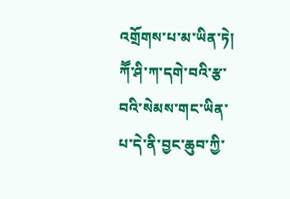འགྲོགས་པ་མ་ཡིན་ཏེ། ཀཽ་ཤི་ཀ་དགེ་བའི་རྩ་བའི་སེམས་གང་ཡིན་པ་དེ་ནི་བྱང་ཆུབ་ཀྱི་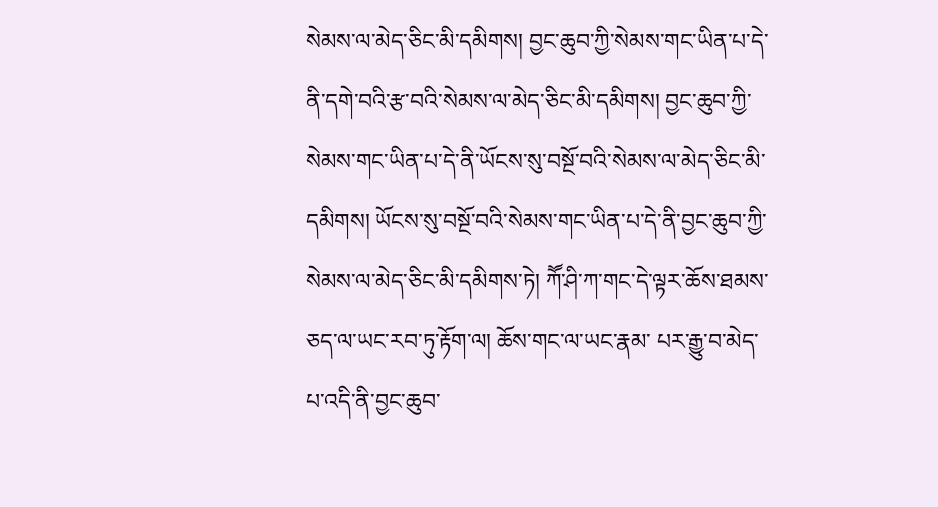སེམས་ལ་མེད་ཅིང་མི་དམིགས། བྱང་ཆུབ་ཀྱི་སེམས་གང་ཡིན་པ་དེ་ནི་དགེ་བའི་རྩ་བའི་སེམས་ལ་མེད་ཅིང་མི་དམིགས། བྱང་ཆུབ་ཀྱི་སེམས་གང་ཡིན་པ་དེ་ནི་ཡོངས་སུ་བསྔོ་བའི་སེམས་ལ་མེད་ཅིང་མི་དམིགས། ཡོངས་སུ་བསྔོ་བའི་སེམས་གང་ཡིན་པ་དེ་ནི་བྱང་ཆུབ་ཀྱི་སེམས་ལ་མེད་ཅིང་མི་དམིགས་ཏེ། ཀཽ་ཤི་ཀ་གང་དེ་ལྟར་ཆོས་ཐམས་ཅད་ལ་ཡང་རབ་ཏུ་རྟོག་ལ། ཆོས་གང་ལ་ཡང་རྣམ་ པར་རྒྱུ་བ་མེད་པ་འདི་ནི་བྱང་ཆུབ་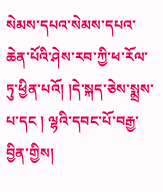སེམས་དཔའ་སེམས་དཔའ་ཆེན་པོའི་ཤེས་རབ་ཀྱི་ཕ་རོལ་ཏུ་ཕྱིན་པའོ། །དེ་སྐད་ཅེས་སྨྲས་པ་དང ། ལྷའི་དབང་པོ་བརྒྱ་བྱིན་གྱིས།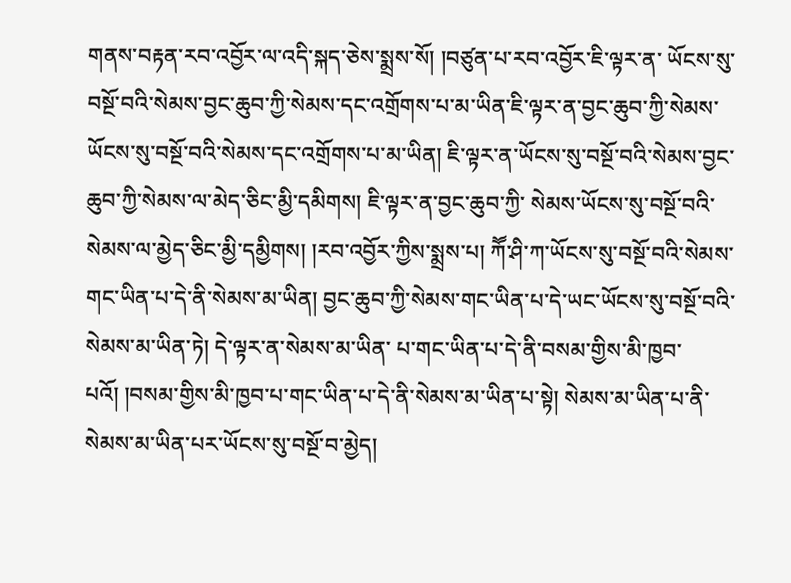གནས་བརྟན་རབ་འབྱོར་ལ་འདི་སྐད་ཅེས་སྨྲས་སོ། །བཙུན་པ་རབ་འབྱོར་ཇི་ལྟར་ན་ ཡོངས་སུ་བསྔོ་བའི་སེམས་བྱང་ཆུབ་ཀྱི་སེམས་དང་འགྲོགས་པ་མ་ཡིན་ཇི་ལྟར་ན་བྱང་ཆུབ་ཀྱི་སེམས་ཡོངས་སུ་བསྔོ་བའི་སེམས་དང་འགྲོགས་པ་མ་ཡིན། ཇི་ལྟར་ན་ཡོངས་སུ་བསྔོ་བའི་སེམས་བྱང་ཆུབ་ཀྱི་སེམས་ལ་མེད་ཅིང་མྱི་དམིགས། ཇི་ལྟར་ན་བྱང་ཆུབ་ཀྱི་ སེམས་ཡོངས་སུ་བསྔོ་བའི་སེམས་ལ་མྱེད་ཅིང་མྱི་དམྱིགས། །རབ་འབྱོར་ཀྱིས་སྨྲས་པ། ཀཽ་ཤི་ཀ་ཡོངས་སུ་བསྔོ་བའི་སེམས་གང་ཡིན་པ་དེ་ནི་སེམས་མ་ཡིན། བྱང་ཆུབ་ཀྱི་སེམས་གང་ཡིན་པ་དེ་ཡང་ཡོངས་སུ་བསྔོ་བའི་སེམས་མ་ཡིན་ཏེ། དེ་ལྟར་ན་སེམས་མ་ཡིན་ པ་གང་ཡིན་པ་དེ་ནི་བསམ་གྱིས་མི་ཁྱབ་པའོ། །བསམ་གྱིས་མི་ཁྱབ་པ་གང་ཡིན་པ་དེ་ནི་སེམས་མ་ཡིན་པ་སྟེ། སེམས་མ་ཡིན་པ་ནི་སེམས་མ་ཡིན་པར་ཡོངས་སུ་བསྔོ་བ་མྱེད།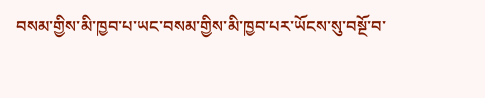བསམ་གྱིས་མི་ཁྱབ་པ་ཡང་བསམ་གྱིས་མི་ཁྱབ་པར་ཡོངས་སུ་བསྔོ་བ་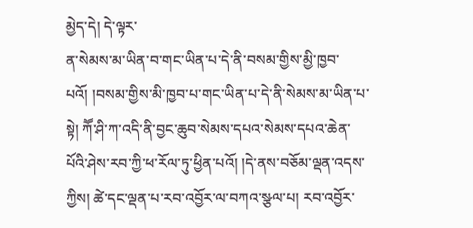མྱེད་དེ། དེ་ལྟར་
ན་སེམས་མ་ཡིན་བ་གང་ཡིན་པ་དེ་ནི་བསམ་གྱིས་མྱི་ཁྱབ་པའོ། །བསམ་གྱིས་མི་ཁྱབ་པ་གང་ཡིན་པ་དེ་ནི་སེམས་མ་ཡིན་པ་སྟེ། ཀཽ་ཤི་ཀ་འདི་ནི་བྱང་ཆུབ་སེམས་དཔའ་སེམས་དཔའ་ཆེན་པོའི་ཤེས་རབ་ཀྱི་ཕ་རོལ་ཏུ་ཕྱིན་པའོ། །དེ་ནས་བཅོམ་ལྡན་འདས་ཀྱིས། ཚེ་དང་ལྡན་པ་རབ་འབྱོར་ལ་བཀའ་སྩལ་པ། རབ་འབྱོར་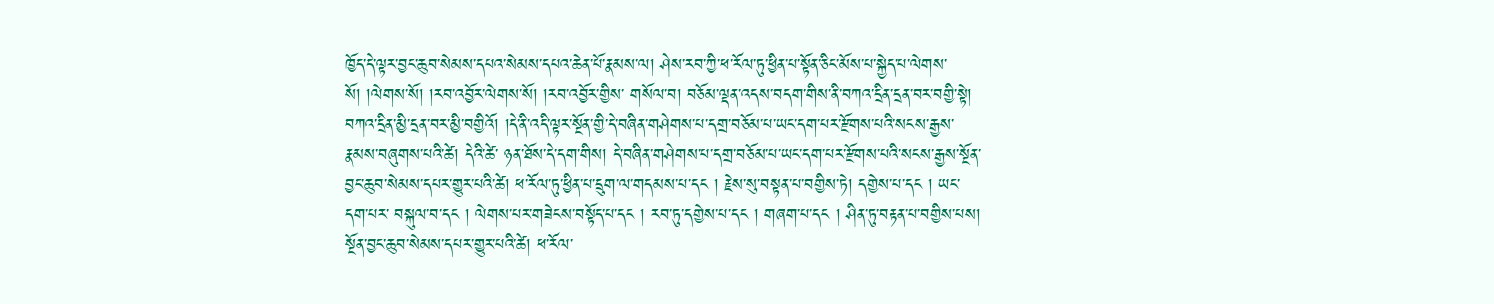ཁྱོད་དེ་ལྟར་བྱང་ཆུབ་སེམས་དཔའ་སེམས་དཔའ་ཆེན་པོ་རྣམས་ལ། ཤེས་རབ་ཀྱི་ཕ་རོལ་ཏུ་ཕྱིན་པ་སྟོན་ཅིང་མོས་པ་སྐྱེད་པ་ལེགས་སོ། །ལེགས་སོ། །རབ་འབྱོར་ལེགས་སོ། །རབ་འབྱོར་གྱིས་ གསོལ་བ། བཅོམ་ལྡན་འདས་བདག་གིས་ནི་བཀའ་དྲིན་དྲན་བར་བགྱི་སྟེ། བཀའ་དྲིན་མྱི་དྲན་བར་མྱི་བགྱིའོ། །དེ་ནི་འདི་ལྟར་སྔོན་གྱི་དེ་བཞིན་གཤེགས་པ་དགྲ་བཅོམ་པ་ཡང་དག་པར་རྫོགས་པའི་སངས་རྒྱས་རྣམས་བཞུགས་པའི་ཚེ། དེའི་ཚེ་ ཉན་ཐོས་དེ་དག་གིས། དེ་བཞིན་གཤེགས་པ་དགྲ་བཅོམ་པ་ཡང་དག་པར་རྫོགས་པའི་སངས་རྒྱས་སྔོན་བྱང་ཆུབ་སེམས་དཔར་གྱུར་པའི་ཚེ། ཕ་རོལ་ཏུ་ཕྱིན་པ་དྲུག་ལ་གདམས་པ་དང ། རྗེས་སུ་བསྟན་པ་བགྱིས་ཏེ། དགྱེས་པ་དང ། ཡང་དག་པར་ བསྐུལ་བ་དང ། ལེགས་པར་གཟེངས་བསྟོད་པ་དང ། རབ་ཏུ་དགྱེས་པ་དང ། གཞག་པ་དང ། ཤིན་ཏུ་བརྟན་པ་བགྱིས་པས། སྔོན་བྱང་ཆུབ་སེམས་དཔར་གྱུར་པའི་ཚེ། ཕ་རོལ་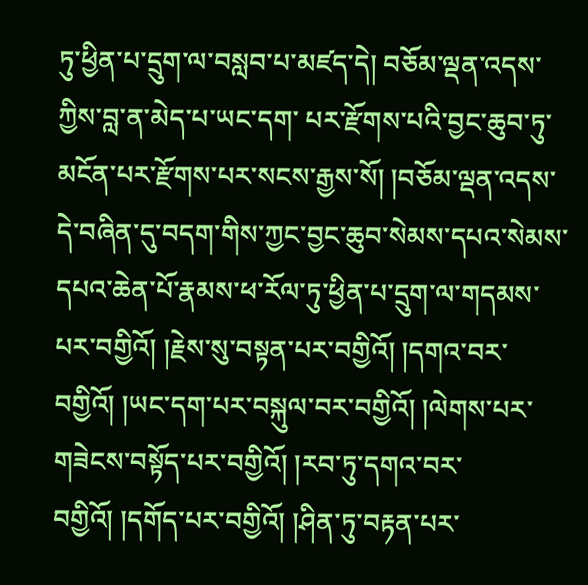ཏུ་ཕྱིན་པ་དྲུག་ལ་བསླབ་པ་མཛད་དེ། བཅོམ་ལྡན་འདས་ཀྱིས་བླ་ན་མེད་པ་ཡང་དག་ པར་རྫོགས་པའི་བྱང་ཆུབ་ཏུ་མངོན་པར་རྫོགས་པར་སངས་རྒྱས་སོ། །བཅོམ་ལྡན་འདས་དེ་བཞིན་དུ་བདག་གིས་ཀྱང་བྱང་ཆུབ་སེམས་དཔའ་སེམས་དཔའ་ཆེན་པོ་རྣམས་ཕ་རོལ་ཏུ་ཕྱིན་པ་དྲུག་ལ་གདམས་པར་བགྱིའོ། །རྗེས་སུ་བསྟན་པར་བགྱིའོ། །དགའ་བར་ བགྱིའོ། །ཡང་དག་པར་བསྐུལ་བར་བགྱིའོ། །ལེགས་པར་གཟེངས་བསྟོད་པར་བགྱིའོ། །རབ་ཏུ་དགའ་བར་བགྱིའོ། །དགོད་པར་བགྱིའོ། །ཤིན་ཏུ་བརྟན་པར་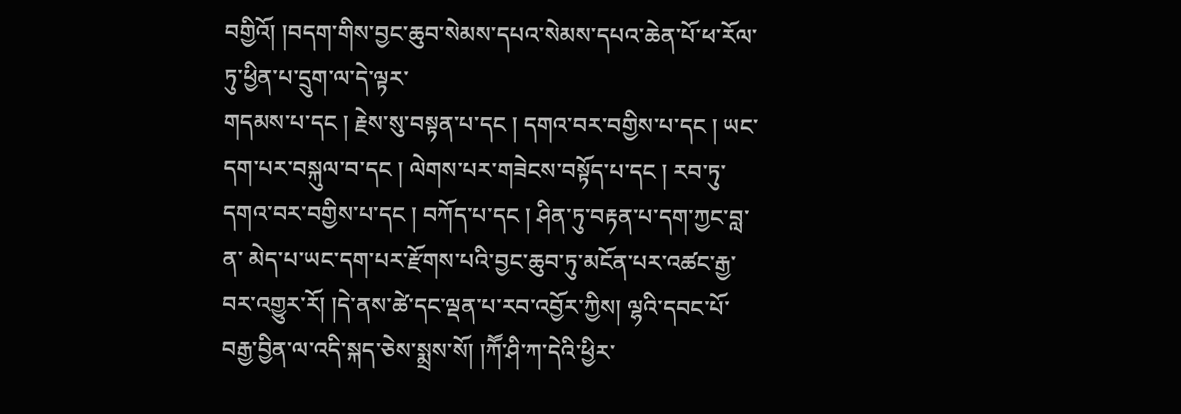བགྱིའོ། །བདག་གིས་བྱང་ཆུབ་སེམས་དཔའ་སེམས་དཔའ་ཆེན་པོ་ཕ་རོལ་ཏུ་ཕྱིན་པ་དྲུག་ལ་དེ་ལྟར་
གདམས་པ་དང ། རྗེས་སུ་བསྟན་པ་དང ། དགའ་བར་བགྱིས་པ་དང ། ཡང་དག་པར་བསྐུལ་བ་དང ། ལེགས་པར་གཟེངས་བསྟོད་པ་དང ། རབ་ཏུ་དགའ་བར་བགྱིས་པ་དང ། བཀོད་པ་དང ། ཤིན་ཏུ་བརྟན་པ་དག་ཀྱང་བླ་ན་ མེད་པ་ཡང་དག་པར་རྫོགས་པའི་བྱང་ཆུབ་ཏུ་མངོན་པར་འཚང་རྒྱ་བར་འགྱུར་རོ། །དེ་ནས་ཚེ་དང་ལྡན་པ་རབ་འབྱོར་ཀྱིས། ལྷའི་དབང་པོ་བརྒྱ་བྱིན་ལ་འདི་སྐད་ཅེས་སྨྲས་སོ། །ཀཽ་ཤི་ཀ་དེའི་ཕྱིར་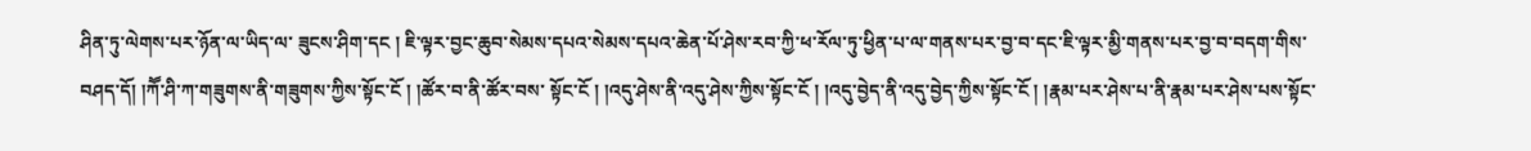ཤིན་ཏུ་ལེགས་པར་ཉོན་ལ་ཡིད་ལ་ ཟུངས་ཤིག་དང ། ཇི་ལྟར་བྱང་ཆུབ་སེམས་དཔའ་སེམས་དཔའ་ཆེན་པོ་ཤེས་རབ་ཀྱི་ཕ་རོལ་ཏུ་ཕྱིན་པ་ལ་གནས་པར་བྱ་བ་དང་ཇི་ལྟར་མྱི་གནས་པར་བྱ་བ་བདག་གིས་བཤད་དོ། །ཀཽ་ཤི་ཀ་གཟུགས་ནི་གཟུགས་ཀྱིས་སྟོང་ངོ ། །ཚོར་བ་ནི་ཚོར་བས་ སྟོང་ངོ ། །འདུ་ཤེས་ནི་འདུ་ཤེས་ཀྱིས་སྟོང་ངོ ། །འདུ་བྱེད་ནི་འདུ་བྱེད་ཀྱིས་སྟོང་ངོ ། །རྣམ་པར་ཤེས་པ་ནི་རྣམ་པར་ཤེས་པས་སྟོང་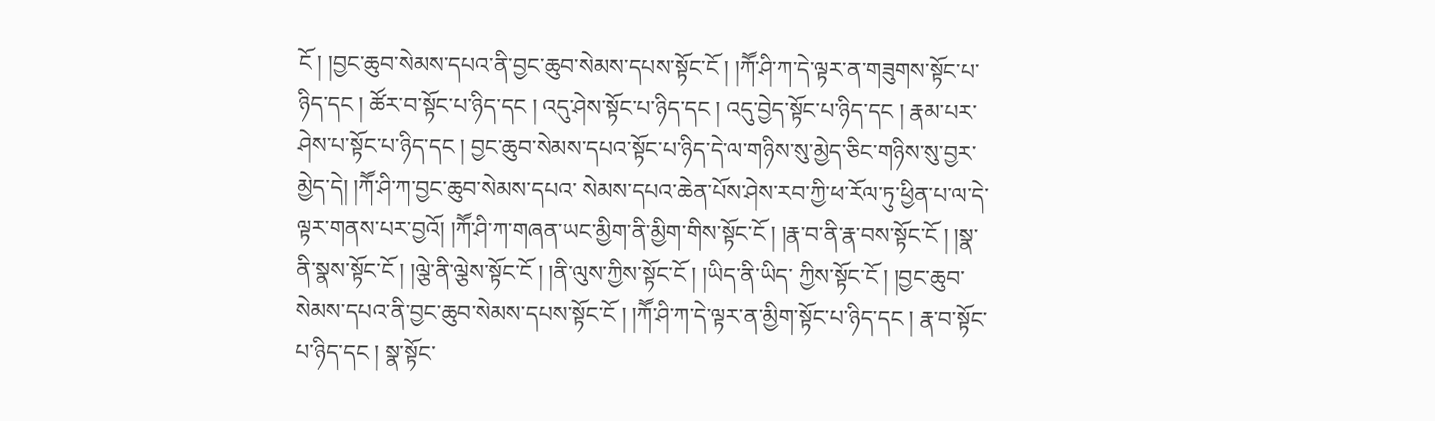ངོ ། །བྱང་ཆུབ་སེམས་དཔའ་ནི་བྱང་ཆུབ་སེམས་དཔས་སྟོང་ངོ ། །ཀཽ་ཤི་ཀ་དེ་ལྟར་ན་གཟུགས་སྟོང་པ་ཉིད་དང ། ཚོར་བ་སྟོང་པ་ཉིད་དང ། འདུ་ཤེས་སྟོང་པ་ཉིད་དང ། འདུ་བྱེད་སྟོང་པ་ཉིད་དང ། རྣམ་པར་ཤེས་པ་སྟོང་པ་ཉིད་དང ། བྱང་ཆུབ་སེམས་དཔའ་སྟོང་པ་ཉིད་དེ་ལ་གཉིས་སུ་མྱེད་ཅིང་གཉིས་སུ་བྱར་མྱེད་དེ། །ཀཽ་ཤི་ཀ་བྱང་ཆུབ་སེམས་དཔའ་ སེམས་དཔའ་ཆེན་པོས་ཤེས་རབ་ཀྱི་ཕ་རོལ་ཏུ་ཕྱིན་པ་ལ་དེ་ལྟར་གནས་པར་བྱའོ། །ཀཽ་ཤི་ཀ་གཞན་ཡང་མྱིག་ནི་མྱིག་གིས་སྟོང་ངོ ། །རྣ་བ་ནི་རྣ་བས་སྟོང་ངོ ། །སྣ་ནི་སྣས་སྟོང་ངོ ། །ལྕེ་ནི་ལྕེས་སྟོང་ངོ ། །ནི་ལུས་ཀྱིས་སྟོང་ངོ ། །ཡིད་ནི་ཡིད་ ཀྱིས་སྟོང་ངོ ། །བྱང་ཆུབ་སེམས་དཔའ་ནི་བྱང་ཆུབ་སེམས་དཔས་སྟོང་ངོ ། །ཀཽ་ཤི་ཀ་དེ་ལྟར་ན་མྱིག་སྟོང་པ་ཉིད་དང ། རྣ་བ་སྟོང་པ་ཉིད་དང ། སྣ་སྟོང་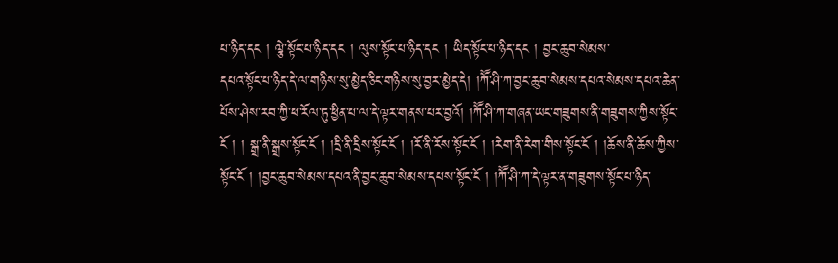པ་ཉིད་དང ། ལྕེ་སྟོང་པ་ཉིད་དང ། ལུས་སྟོང་པ་ཉིད་དང ། ཡིད་སྟོང་པ་ཉིད་དང ། བྱང་ཆུབ་སེམས་
དཔའ་སྟོང་པ་ཉིད་དེ་ལ་གཉིས་སུ་མྱེད་ཅིང་གཉིས་སུ་བྱར་མྱེད་དེ། །ཀཽ་ཤི་ཀ་བྱང་ཆུབ་སེམས་དཔའ་སེམས་དཔའ་ཆེན་པོས་ཤེས་རབ་ཀྱི་ཕ་རོལ་ཏུ་ཕྱིན་པ་ལ་དེ་ལྟར་གནས་པར་བྱའོ། །ཀཽ་ཤི་ཀ་གཞན་ཡང་གཟུགས་ནི་གཟུགས་ཀྱིས་སྟོང་ངོ ། ། སྒྲ་ནི་སྒྲས་སྟོང་ངོ ། །དྲི་ནི་དྲིས་སྟོང་ངོ ། །རོ་ནི་རོས་སྟོང་ངོ ། །རེག་ནི་རེག་གིས་སྟོང་ངོ ། །ཆོས་ནི་ཆོས་ཀྱིས་སྟོང་ངོ ། །བྱང་ཆུབ་སེམས་དཔའ་ནི་བྱང་ཆུབ་སེམས་དཔས་སྟོང་ངོ ། །ཀཽ་ཤི་ཀ་དེ་ལྟར་ན་གཟུགས་སྟོང་པ་ཉིད་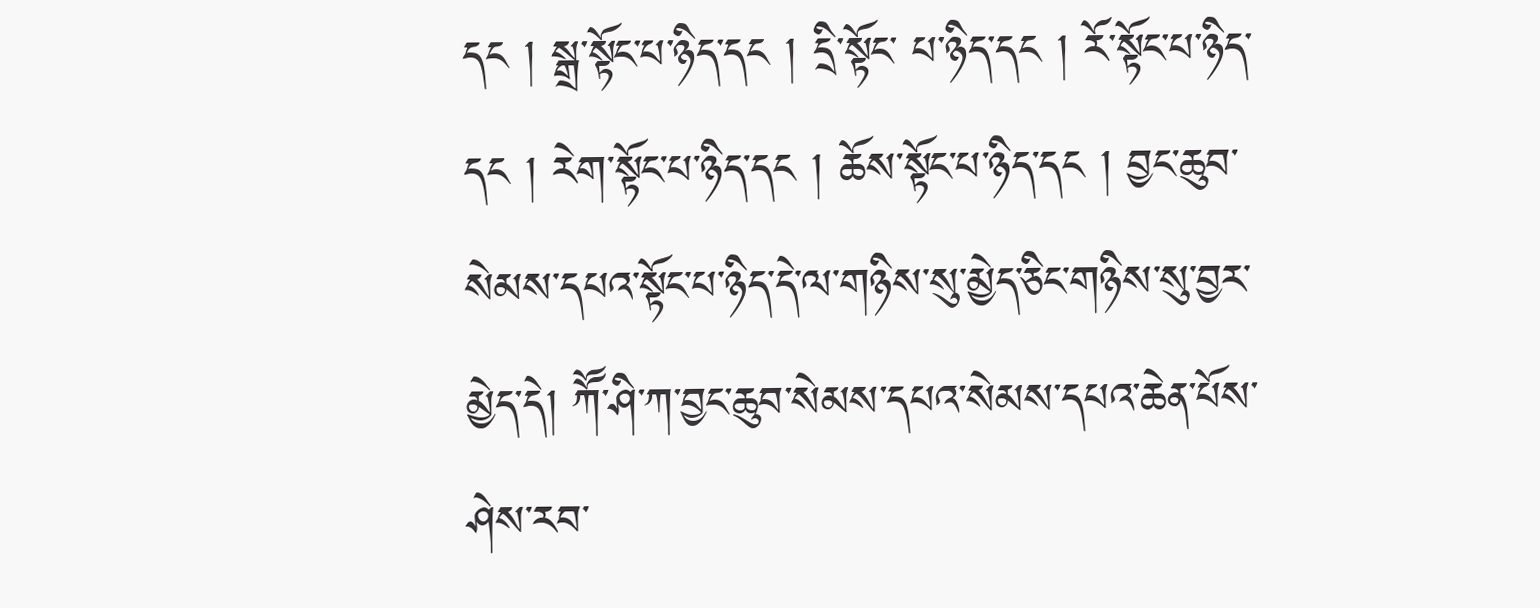དང ། སྒྲ་སྟོང་པ་ཉིད་དང ། དྲི་སྟོང་ པ་ཉིད་དང ། རོ་སྟོང་པ་ཉིད་དང ། རེག་སྟོང་པ་ཉིད་དང ། ཆོས་སྟོང་པ་ཉིད་དང ། བྱང་ཆུབ་སེམས་དཔའ་སྟོང་པ་ཉིད་དེ་ལ་གཉིས་སུ་མྱེད་ཅིང་གཉིས་སུ་བྱར་མྱེད་དེ། ཀཽ་ཤི་ཀ་བྱང་ཆུབ་སེམས་དཔའ་སེམས་དཔའ་ཆེན་པོས་ཤེས་རབ་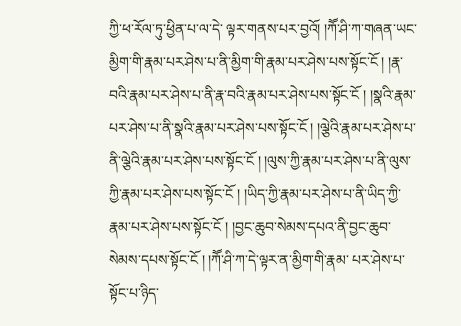ཀྱི་ཕ་རོལ་ཏུ་ཕྱིན་པ་ལ་དེ་ ལྟར་གནས་པར་བྱའོ། །ཀཽ་ཤི་ཀ་གཞན་ཡང་མྱིག་གི་རྣམ་པར་ཤེས་པ་ནི་མྱིག་གི་རྣམ་པར་ཤེས་པས་སྟོང་ངོ ། །རྣ་བའི་རྣམ་པར་ཤེས་པ་ནི་རྣ་བའི་རྣམ་པར་ཤེས་པས་སྟོང་ངོ ། །སྣའི་རྣམ་པར་ཤེས་པ་ནི་སྣའི་རྣམ་པར་ཤེས་པས་སྟོང་ངོ ། །ལྕེའི་རྣམ་པར་ཤེས་པ་ ནི་ལྕེའི་རྣམ་པར་ཤེས་པས་སྟོང་ངོ ། །ལུས་ཀྱི་རྣམ་པར་ཤེས་པ་ནི་ལུས་ཀྱི་རྣམ་པར་ཤེས་པས་སྟོང་ངོ ། །ཡིད་ཀྱི་རྣམ་པར་ཤེས་པ་ནི་ཡིད་ཀྱི་རྣམ་པར་ཤེས་པས་སྟོང་ངོ ། །བྱང་ཆུབ་སེམས་དཔའ་ནི་བྱང་ཆུབ་སེམས་དཔས་སྟོང་ངོ ། །ཀཽ་ཤི་ཀ་དེ་ལྟར་ན་མྱིག་གི་རྣམ་ པར་ཤེས་པ་སྟོང་པ་ཉིད་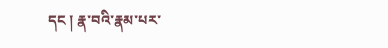དང ། རྣ་བའི་རྣམ་པར་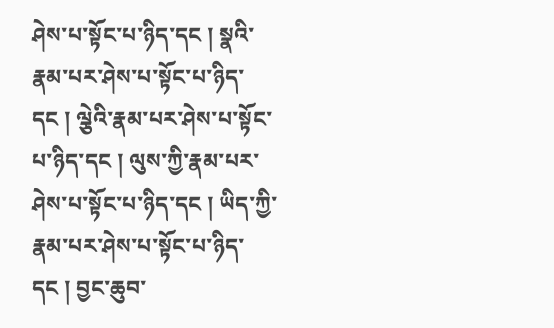ཤེས་པ་སྟོང་པ་ཉིད་དང ། སྣའི་རྣམ་པར་ཤེས་པ་སྟོང་པ་ཉིད་དང ། ལྕེའི་རྣམ་པར་ཤེས་པ་སྟོང་པ་ཉིད་དང ། ལུས་ཀྱི་རྣམ་པར་ཤེས་པ་སྟོང་པ་ཉིད་དང ། ཡིད་ཀྱི་རྣམ་པར་ཤེས་པ་སྟོང་པ་ཉིད་དང ། བྱང་ཆུབ་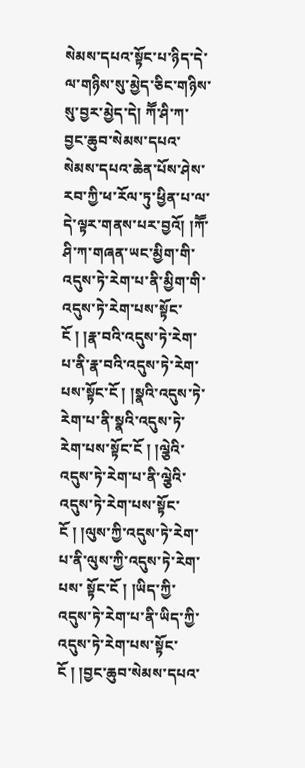སེམས་དཔའ་སྟོང་པ་ཉིད་དེ་ལ་གཉིས་སུ་མྱེད་ཅིང་གཉིས་སུ་བྱར་མྱེད་དེ། ཀཽ་ཤི་ཀ་བྱང་ཆུབ་སེམས་དཔའ་སེམས་དཔའ་ཆེན་པོས་ཤེས་རབ་ཀྱི་ཕ་རོལ་ཏུ་ཕྱིན་པ་ལ་དེ་ལྟར་གནས་པར་བྱའོ། །ཀཽ་ཤི་ཀ་གཞན་ཡང་མྱིག་གི་འདུས་ཏེ་རེག་པ་ནི་མྱིག་གི་འདུས་ཏེ་རེག་པས་སྟོང་
ངོ ། །རྣ་བའི་འདུས་ཏེ་རེག་པ་ནི་རྣ་བའི་འདུས་ཏེ་རེག་པས་སྟོང་ངོ ། །སྣའི་འདུས་ཏེ་རེག་པ་ནི་སྣའི་འདུས་ཏེ་རེག་པས་སྟོང་ངོ ། །ལྕེའི་འདུས་ཏེ་རེག་པ་ནི་ལྕེའི་འདུས་ཏེ་རེག་པས་སྟོང་ངོ ། །ལུས་ཀྱི་འདུས་ཏེ་རེག་པ་ནི་ལུས་ཀྱི་འདུས་ཏེ་རེག་པས་ སྟོང་ངོ ། །ཡིད་ཀྱི་འདུས་ཏེ་རེག་པ་ནི་ཡིད་ཀྱི་འདུས་ཏེ་རེག་པས་སྟོང་ངོ ། །བྱང་ཆུབ་སེམས་དཔའ་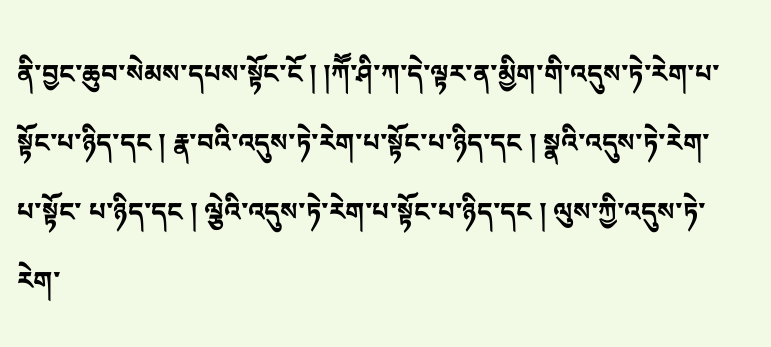ནི་བྱང་ཆུབ་སེམས་དཔས་སྟོང་ངོ ། །ཀཽ་ཤི་ཀ་དེ་ལྟར་ན་མྱིག་གི་འདུས་ཏེ་རེག་པ་སྟོང་པ་ཉིད་དང ། རྣ་བའི་འདུས་ཏེ་རེག་པ་སྟོང་པ་ཉིད་དང ། སྣའི་འདུས་ཏེ་རེག་པ་སྟོང་ པ་ཉིད་དང ། ལྕེའི་འདུས་ཏེ་རེག་པ་སྟོང་པ་ཉིད་དང ། ལུས་ཀྱི་འདུས་ཏེ་རེག་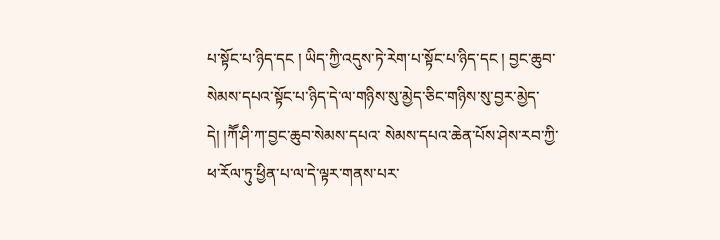པ་སྟོང་པ་ཉིད་དང ། ཡིད་ཀྱི་འདུས་ཏེ་རེག་པ་སྟོང་པ་ཉིད་དང ། བྱང་ཆུབ་སེམས་དཔའ་སྟོང་པ་ཉིད་དེ་ལ་གཉིས་སུ་མྱེད་ཅིང་གཉིས་སུ་བྱར་མྱེད་དེ། །ཀཽ་ཤི་ཀ་བྱང་ཆུབ་སེམས་དཔའ་ སེམས་དཔའ་ཆེན་པོས་ཤེས་རབ་ཀྱི་ཕ་རོལ་ཏུ་ཕྱིན་པ་ལ་དེ་ལྟར་གནས་པར་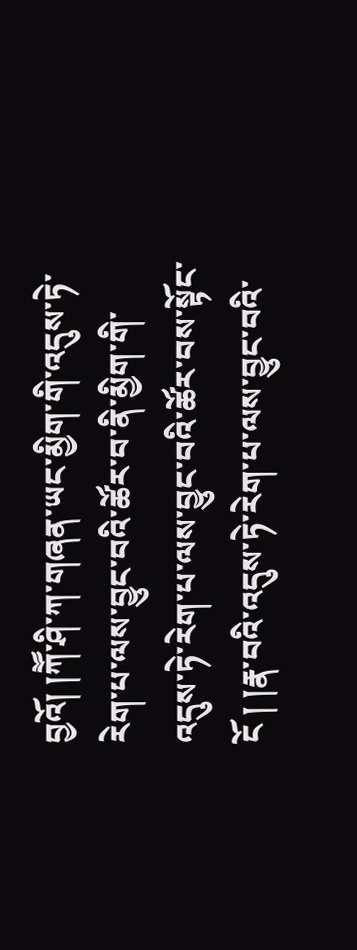བྱའོ། །ཀཽ་ཤི་ཀ་གཞན་ཡང་མྱིག་གི་འདུས་ཏེ་རེག་པ་ལས་བྱུང་བའི་ཚོར་བ་ནི་མྱིག་གི་འདུས་ཏེ་རེག་པ་ལས་བྱུང་བའི་ཚོར་བས་སྟོང་ངོ ། །རྣ་བའི་འདུས་ཏེ་རེག་པ་ལས་བྱུང་བའི་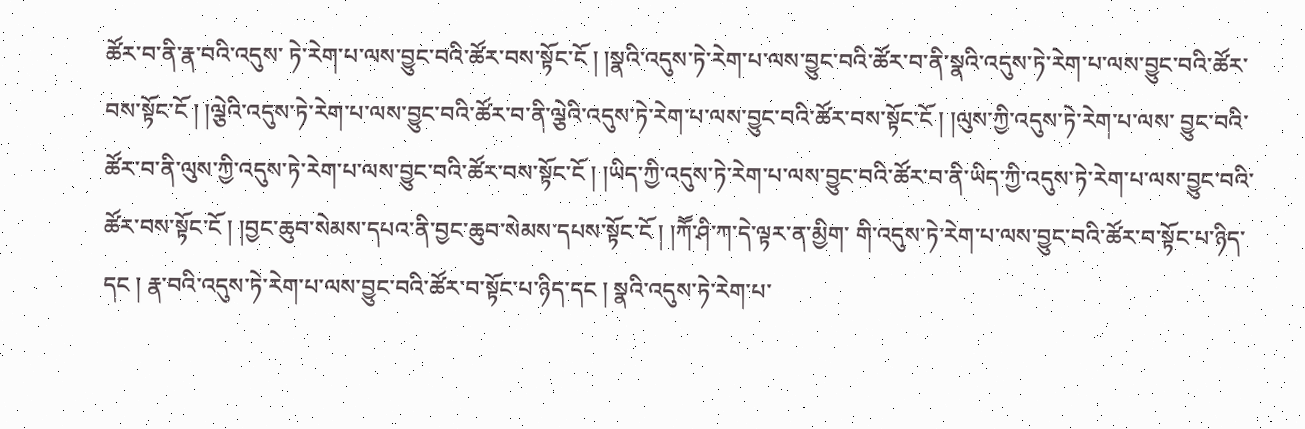ཚོར་བ་ནི་རྣ་བའི་འདུས་ ཏེ་རེག་པ་ལས་བྱུང་བའི་ཚོར་བས་སྟོང་ངོ ། །སྣའི་འདུས་ཏེ་རེག་པ་ལས་བྱུང་བའི་ཚོར་བ་ནི་སྣའི་འདུས་ཏེ་རེག་པ་ལས་བྱུང་བའི་ཚོར་བས་སྟོང་ངོ ། །ལྕེའི་འདུས་ཏེ་རེག་པ་ལས་བྱུང་བའི་ཚོར་བ་ནི་ལྕེའི་འདུས་ཏེ་རེག་པ་ལས་བྱུང་བའི་ཚོར་བས་སྟོང་ངོ ། །ལུས་ཀྱི་འདུས་ཏེ་རེག་པ་ལས་ བྱུང་བའི་ཚོར་བ་ནི་ལུས་ཀྱི་འདུས་ཏེ་རེག་པ་ལས་བྱུང་བའི་ཚོར་བས་སྟོང་ངོ ། །ཡིད་ཀྱི་འདུས་ཏེ་རེག་པ་ལས་བྱུང་བའི་ཚོར་བ་ནི་ཡིད་ཀྱི་འདུས་ཏེ་རེག་པ་ལས་བྱུང་བའི་ཚོར་བས་སྟོང་ངོ ། །བྱང་ཆུབ་སེམས་དཔའ་ནི་བྱང་ཆུབ་སེམས་དཔས་སྟོང་ངོ ། །ཀཽ་ཤི་ཀ་དེ་ལྟར་ན་མྱིག་ གི་འདུས་ཏེ་རེག་པ་ལས་བྱུང་བའི་ཚོར་བ་སྟོང་པ་ཉིད་དང ། རྣ་བའི་འདུས་ཏེ་རེག་པ་ལས་བྱུང་བའི་ཚོར་བ་སྟོང་པ་ཉིད་དང ། སྣའི་འདུས་ཏེ་རེག་པ་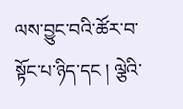ལས་བྱུང་བའི་ཚོར་བ་སྟོང་པ་ཉིད་དང ། ལྕེའི་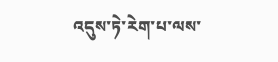འདུས་ཏེ་རེག་པ་ལས་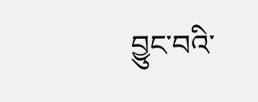བྱུང་བའི་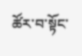ཚོར་བ་སྟོང་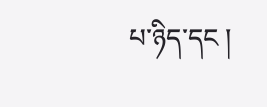པ་ཉིད་དང །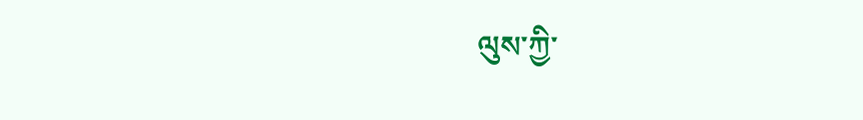ལུས་ཀྱི་